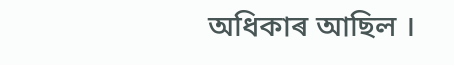অধিকাৰ আছিল ।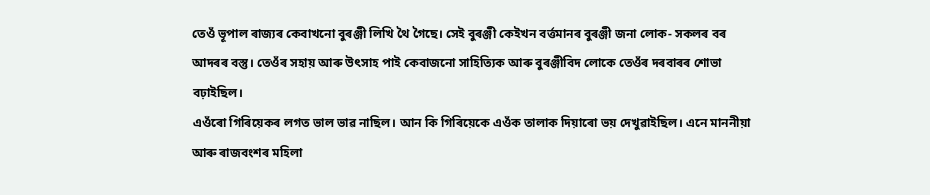তেওঁ ভূপাল ৰাজ্যৰ কেবাখনো বুৰঞ্জী লিখি থৈ গৈছে। সেই বুৰঞ্জী কেইখন বৰ্ত্তমানৰ বুৰঞ্জী জনা লোক- সকলৰ বৰ আদৰৰ বস্তু। তেওঁৰ সহায় আৰু উৎসাহ পাই কেবাজনো সাহিত্যিক আৰু বুৰঞ্জীবিদ লোকে তেওঁৰ দৰবাৰৰ শোভা বঢ়াইছিল।
এওঁৰো গিৰিয়েকৰ লগত ভাল ভাৱ নাছিল। আন কি গিৰিয়েকে এওঁক তালাক দিয়াৰো ভয় দেখুৱাইছিল। এনে মাননীয়া আৰু ৰাজবংশৰ মহিলা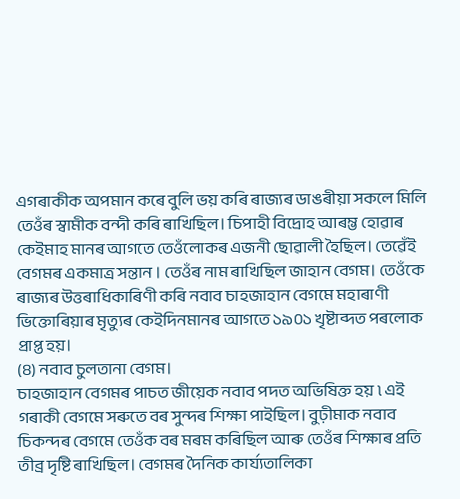এগৰাকীক অপমান কৰে বুলি ভয় কৰি ৰাজ্যৰ ডাঙৰীয়া সকলে মিলি তেওঁৰ স্বামীক বন্দী কৰি ৰাখিছিল। চিপাহী বিদ্ৰোহ আৰম্ভ হোৱাৰ কেইমাহ মানৰ আগতে তেওঁলোকৰ এজনী ছোৱালী হৈছিল। তেৱেঁই বেগমৰ একমাত্ৰ সন্তান । তেওঁৰ নাম ৰাখিছিল জাহান বেগম। তেওঁকে ৰাজ্যৰ উত্তৰাধিকাৰিণী কৰি নবাব চাহজাহান বেগমে মহাৰাণী ভিক্তোৰিয়াৰ মৃত্যুৰ কেইদিনমানৰ আগতে ১৯০১ খৃষ্টাব্দত পৰলোক প্রাপ্ত হয়।
(৪) নবাব চুলতানা বেগম।
চাহজাহান বেগমৰ পাচত জীয়েক নবাব পদত অভিষিক্ত হয় ৷ এই গৰাকী বেগমে সৰুতে বৰ সুন্দৰ শিক্ষা পাইছিল। বুঢ়ীমাক নবাব চিকন্দৰ বেগমে তেওঁক বৰ মৰম কৰিছিল আৰু তেওঁৰ শিক্ষাৰ প্ৰতি তীব্র দৃষ্টি ৰাখিছিল। বেগমৰ দৈনিক কাৰ্য্যতালিকা